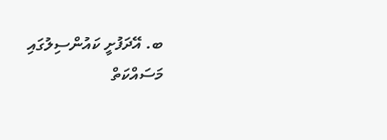ބ. އޭދަފުށީ ކައުންސިލުގައި މަސައްކަތް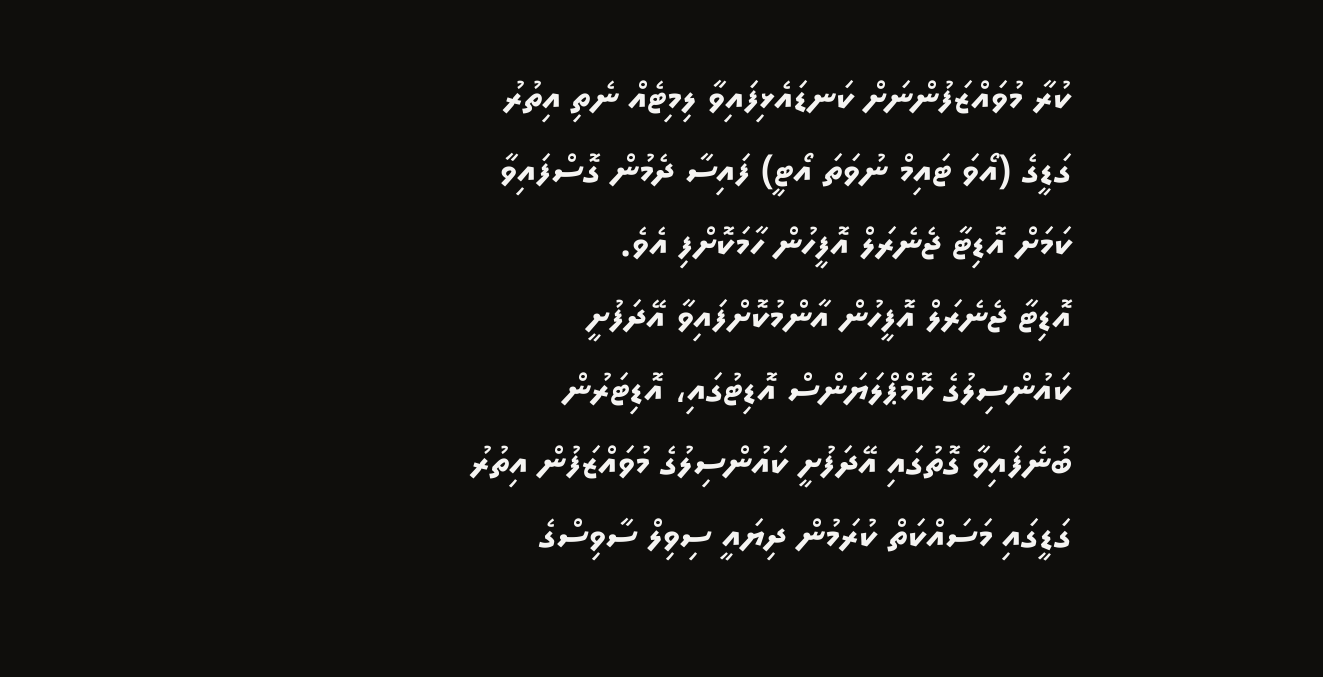ކުރާ މުވައްޒަފުންނަށް ކަނޑައެޅިފައިވާ ލިމިޓެއް ނެތި އިތުރު ގަޑީގެ (އޯވަ ޓައިމް ނުވަތަ އޯޓީ) ފައިސާ ދެމުން ގޮސްފައިވާ ކަމަށް އޮޑިޓާ ޖެނެރަލް އޮފީހުން ހާމަކޮށްފި އެވެ.
އޮޑިޓާ ޖެނެރަލް އޮފީހުން އާންމުކޮށްފައިވާ އޭދަފުށީ ކައުންސިލުގެ ކޮމްޕްލަޔަންސް އޮޑިޓުގައި، އޮޑިޓަރުން ބުނެފައިވާ ގޮތުގައި އޭދަފުށީ ކައުންސިލުގެ މުވައްޒަފުން އިތުރު ގަޑީގައި މަސައްކަތް ކުރަމުން ދިޔައީ ސިވިލް ސާވިސްގެ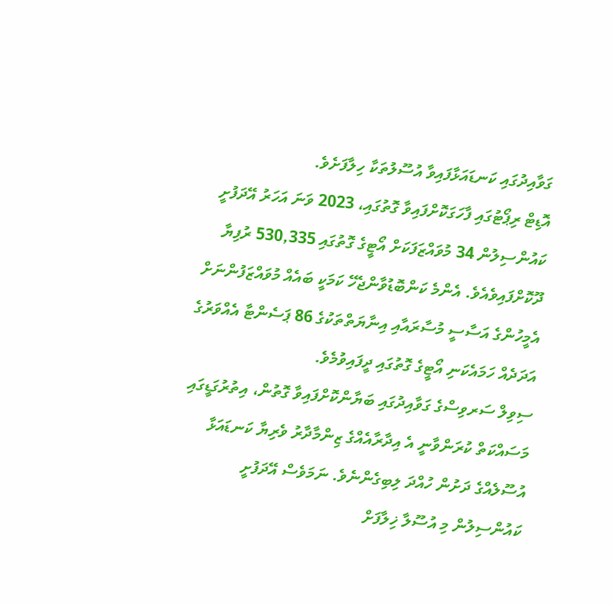ގަވާއިދުގައި ކަނޑައަޅާފައިވާ އުސޫލުތަކާ ހިލާފަށެވެ.
އޮޑިޓް ރިޕޯޓުގައި ފާހަގަކޮށްފައިވާ ގޮތުގައި، 2023 ވަނަ އަހަރު އޭދަފުށީ ކައުންސިލުން 34 މުވައްޒަފަކަށް އޯޓީގެ ގޮތުގައި 530,335 ރުފިޔާ ދޫކޮށްފައިވެއެވެ. އެންމެ ކަންބޮޑުވާންޖެހޭ ކަމަކީ ބައެއް މުވައްޒަފުންނަށް އެމީހުންގެ އަސާސީ މުސާރައާއި އިނާޔަތްތަކުގެ 86 ޕަސެންޓާ އެއްވަރުގެ އަދަދެއް ހަމައެކަނި އޯޓީގެ ގޮތުގައި ދީފައިވުމެވެ.
ސިވިލް ސަރވިސްގެ ގަވާއިދުގައި ބަޔާންކޮށްފައިވާ ގޮތުން، އިތުރުގަޑީގައި މަސައްކަތް ކުރަންވާނީ އެ އިދާރާއެއްގެ ޒިންމާދާރު ވެރިޔާ ކަނޑައަޅާ އުސޫލެއްގެ ދަށުން ހުއްދަ ލިބިގެންނެވެ. ނަމަވެސް އޭދަފުށީ ކައުންސިލުން މި އުސޫލާ ޚިލާފަށް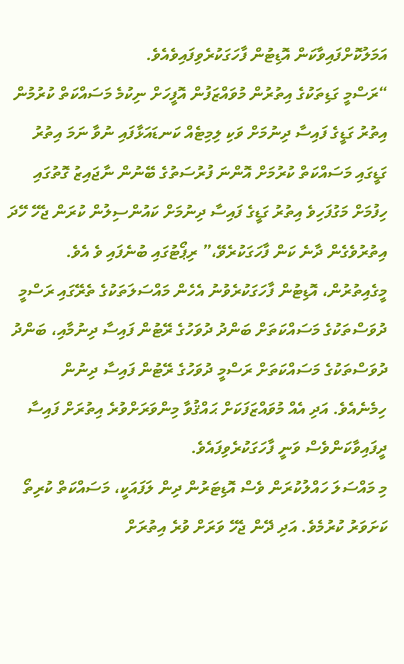އަމަލުކޮށްފައިވާކަން އޮޑިޓުން ފާހަގަކުރެވިފައިވެއެވެ.
“ރަސްމީ ގަޑިތަކުގެ އިތުރުން މުވައްޒަފުން އޮފީހަށް ނިކުމެ މަސައްކަތް ކުރުމުން އިތުރު ގަޑީގެ ފައިސާ ދިނުމަށް ވަކި ލިމިޓެއް ކަނޑައަޅާފައި ނުވާ ނަމަ އިތުރު ގަޑީގައި މަސައްކަތް ކުރުމަށް އޮންނަ ފުރުސަތުގެ ބޭނުން ނާޖައިޒު ގޮތުގައި ހިފުމަށް މަގުފަހިވެ އިތުރު ގަޑީގެ ފައިސާ ދިނުމަށް ކައުންސިލުން ކުރަން ޖެހޭ ހޭދަ އިތުރުވެގެން ދާނެ ކަން ފާހަގަކުރެވޭ،” ރިޕޯޓުގައި ބުނެފައި ވެ އެވެ.
މީގެއިތުރުން، އޮޑިޓުން ފާހަގަކުރެވުނު އެހެން މައްސަލަތަކުގެ ތެރޭގައި ރަސްމީ ދުވަސްތަކުގެ މަސައްކަތަށް ބަންދު ދުވަހުގެ ރޭޓުން ފައިސާ ދިނުމާއި، ބަންދު ދުވަސްތަކުގެ މަސައްކަތަށް ރަސްމީ ދުވަހުގެ ރޭޓުން ފައިސާ ދިނުން ހިމެނެއެވެ. އަދި އެއް މުވައްޒަފަކަށް ޙައްޤުވާ މިންވަރަށްވުރެ އިތުރަށް ފައިސާ ދީފައިވާކަންވެސް ވަނީ ފާހަގަކުރެވިފައެވެ.
މި މައްސަލަ ހައްލުކުރަން ވެސް އޮޑިޓަރުން ދިން ލަފައަކީ، މަސައްކަތް ކުރިތޯ ކަށަވަރު ކުރުމެވެ. އަދި ދޭން ޖެހޭ ވަރަށް ވުރެ އިތުރަށް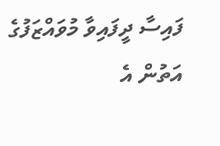ފައިސާ ދީފައިވާ މުވައްޒަފުގެ އަތުން އެ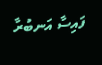ފައިސާ އަނބުރާ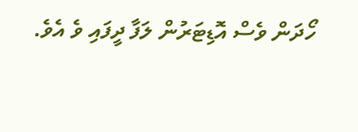ހޯދަން ވެސް އޮޑިޓަރުން ލަފާ ދީފައި ވެ އެވެ.